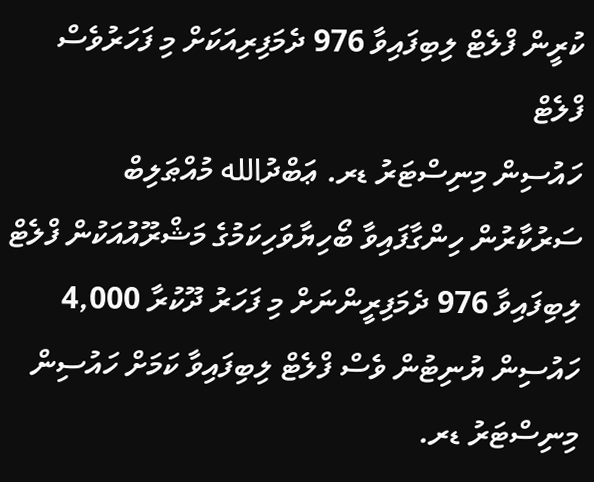ކުރީން ފްލެޓް ލިބިފައިވާ 976 ދެމަފިރިއަކަށް މި ފަހަރުވެސް ފްލެޓް
ހައުސިން މިނިސްޓަރު ޑރ. ޢަބްދުالله މުއްޠަލިބް
ސަރުކާރުން ހިންގާފައިވާ ބޯހިޔާވަހިކަމުގެ މަޝްރޫއުއަކުން ފްލެޓް ލިބިފައިވާ 976 ދެމަފިރީންނަށް މި ފަހަރު ދޫކުރާ 4,000 ހައުސިން ޔުނިޓުން ވެސް ފްލެޓް ލިބިފައިވާ ކަމަށް ހައުސިން މިނިސްޓަރު ޑރ.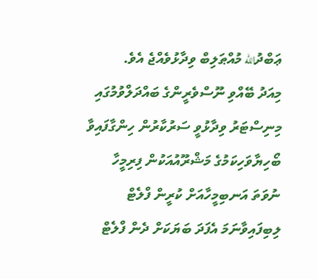ޢަބްދުالله މުއްޠަލިބް ވިދާޅުވެއްޖެ އެވެ.
މިއަދު ބޭއްވި ނޫސްވެރީންގެ ބައްދަލްވުމުގައި މިނިސްޓަރު ވިދާޅުވީ ސަރުކާރުން ހިންގާފައިވާ ބޯހިޔާވަހިކަމުގެ މަޝްރޫއުއަކުން ފިރިމީހާ ނުވަތަ އަނބިމީހާއަށް ކުރީން ފްލެޓް ލިބިފައިވާނަމަ އެފަދަ ބަޔަކަށް ދެން ފްލެޓް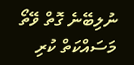ނުލިބޭނެ ގޮތް ވޭތޯ މަސައްކަތް ކުރި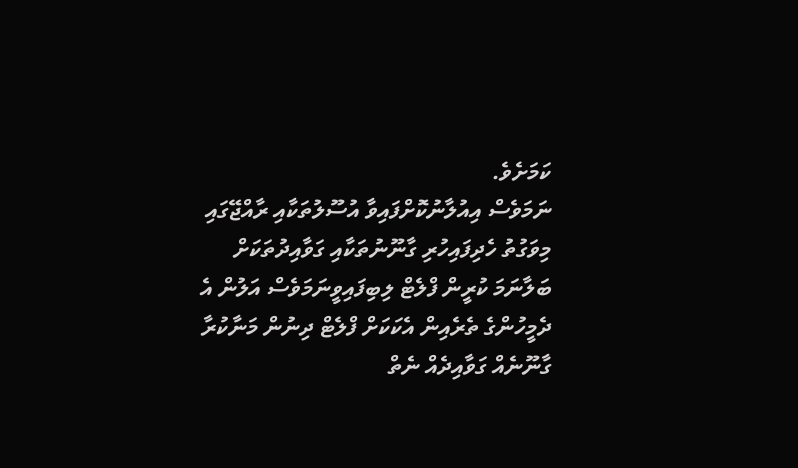ކަމަށެވެ.
ނަމަވެސް އިއުލާނުކޮށްފައިވާ އުސޫލުތަކާއި ރާއްޖޭގައި މިވަގުތު ހެދިފައިހުރި ގާނޫނުތަކާއި ގަވާއިދުތަކަށް ބަލާނަމަ ކުރީން ފްލެޓް ލިބިފައިވީނަމަވެސް އަލުން އެ ދެމީހުންގެ ތެރެއިން އެކަކަށް ފްލެޓް ދިނުން މަނާކުރާ ގާނޫނެއް ގަވާއިދެއް ނެތް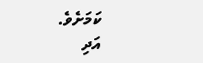ކަމަށެވެ.
އަދި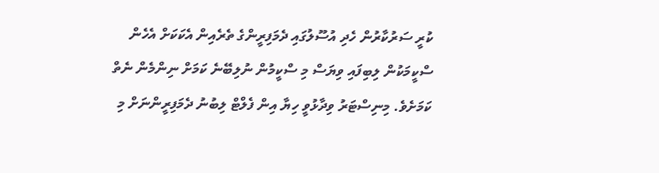ކުރީ ސަރުކާރުން ހެދި އުސޫލުގައި ދެމަފިރީންގެ ތެރެއިން އެކަކަށް އެހެން ސްކީމަކުން ލިބިފައި ވިޔަސް މި ސްކީމުން ނުލިބޭނެ ކަމަށް ނިންމެން ނެތް ކަމަށެވެ. މިނިސްޓަރު ވިދާޅުވީ ހިޔާ އިން ފެލްޓް ލިބުނު ދެމަފިރީންނަށް މި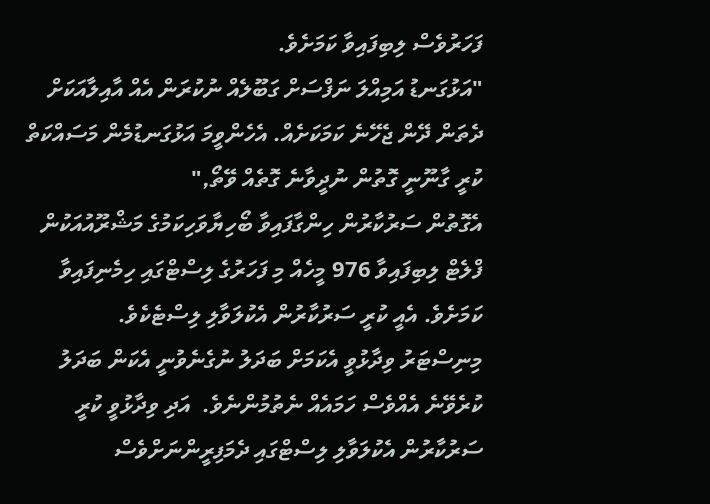ފަހަރުވެސް ލިބިފައިވާ ކަމަށެވެ.
"އަޅުގަނޑު އަމިއްލަ ނަފްސަށް ގަބޫލެއް ނުކުރަން އެއް އާއިލާއަކަށް ދެތަން ދޭން ޖެހޭނެ ކަމަކަށެއް. އެހެންވީމަ އަޅުގަނޑުމެން މަސައްކަތް ކުރީ ގާނޫނީ ގޮތުން ނުދީވާނެ ގޮތެއް ވޭތޯ,"
އެގޮތުން ސަރުކާރުން ހިންގާފައިވާ ބޯހިޔާވަހިކަމުގެ މަޝްރޫއުއަކުން ފްލެޓް ލިބިފައިވާ 976 މީހެއް މި ފަހަރުގެ ލިސްޓްގައި ހިމެނިފައިވާ ކަމަށެވެ. އެއީ ކުރީ ސަރުކާރުން އެކުލަވާލި ލިސްޓެކެވެ.
މިނިސްޓަރު ވިދާޅުވީ އެކަމަށް ބަދަލު ނުގެނެވުނީ އެކަން ބަދަލު ކުރެވޭނެ އެއްވެސް ހަމައެއް ނެތުމުންނެވެ.  އަދި ވިދާޅުވީ ކުރީ ސަރުކާރުން އެކުލަވާލި ލިސްޓްގައި ދެމަފިރީންނަށްވެސް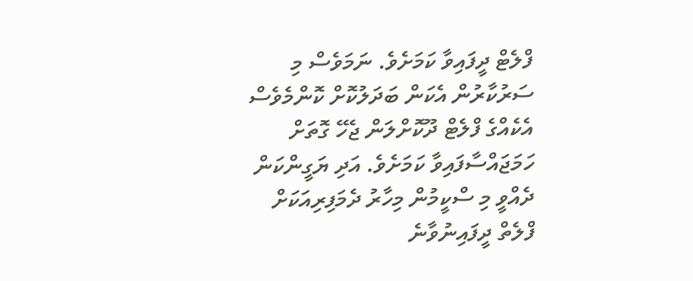ފްލެޓް ދީފައިވާ ކަމަށެވެ. ނަމަވެސް މި ސަރުކާރުން އެކަން ބަދަލުކޮށް ކޮންމެވެސް އެކެއްގެ ފްލެޓް ދޫކޮށްލަން ޖެހޭ ގޮތަށް ހަމަޖައްސާފައިވާ ކަމަށެވެ. އަދި ޔަގީންކަން ދެއްވީ މި ސްކީމުން މިހާރު ދެމަފިރިއަކަށް ފްލެތް ދީފައިނުވާނެ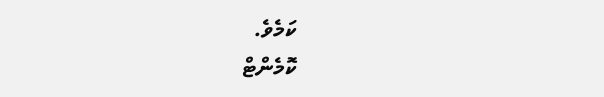ކަމެވެ.
ކޮމެންޓް